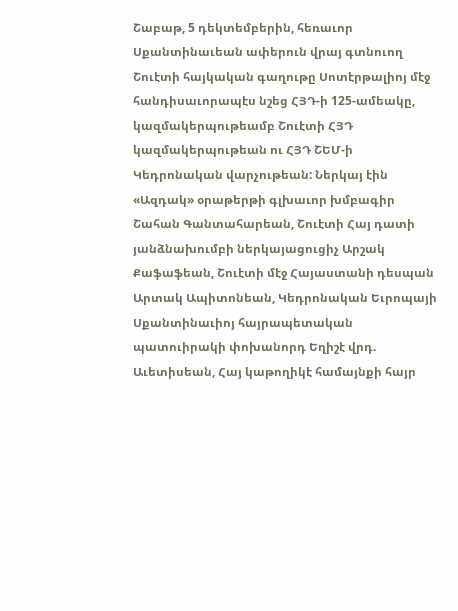Շաբաթ, 5 դեկտեմբերին, հեռաւոր Սքանտինաւեան ափերուն վրայ գտնուող Շուէտի հայկական գաղութը Սոտէրթալիոյ մէջ հանդիսաւորապէս նշեց ՀՅԴ-ի 125-ամեակը, կազմակերպութեամբ Շուէտի ՀՅԴ կազմակերպութեան ու ՀՅԴ ՇԵՄ-ի Կեդրոնական վարչութեան: Ներկայ էին «Ազդակ» օրաթերթի գլխաւոր խմբագիր Շահան Գանտահարեան, Շուէտի Հայ դատի յանձնախումբի ներկայացուցիչ Արշակ Քաֆաֆեան, Շուէտի մէջ Հայաստանի դեսպան Արտակ Ապիտոնեան, Կեդրոնական Եւրոպայի Սքանտինաւիոյ հայրապետական պատուիրակի փոխանորդ Եղիշէ վրդ. Աւետիսեան, Հայ կաթողիկէ համայնքի հայր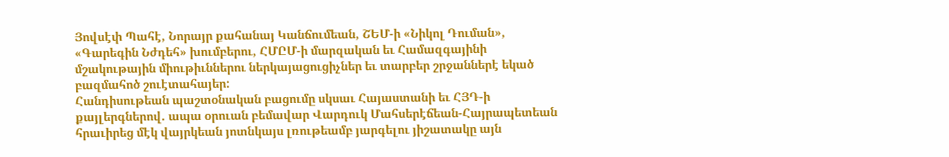Յովսէփ Պահէ, Նորայր քահանայ Կանճումեան, ՇԵՄ-ի «Նիկոլ Դուման», «Գարեգին Նժդեհ» խումբերու, ՀՄԸՄ-ի մարզական եւ Համազգայինի մշակութային միութիւններու ներկայացուցիչներ եւ տարբեր շրջաններէ եկած բազմահոծ շուէտահայեր:
Հանդիսութեան պաշտօնական բացումը սկսաւ Հայաստանի եւ ՀՅԴ-ի քայլերգներով. ապա օրուան բեմավար Վարդուկ Մահսերէճեան-Հայրապետեան հրաւիրեց մէկ վայրկեան յոտնկայս լռութեամբ յարգելու յիշատակը այն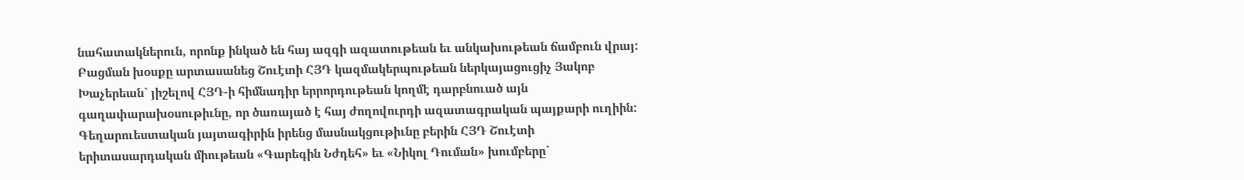նահատակներուն, որոնք ինկած են հայ ազգի ազատութեան եւ անկախութեան ճամբուն վրայ: Բացման խօսքը արտասանեց Շուէտի ՀՅԴ կազմակերպութեան ներկայացուցիչ Յակոբ Խաչերեան` յիշելով ՀՅԴ-ի հիմնադիր երրորդութեան կողմէ դարբնուած այն գաղափարախօսութիւնը, որ ծառայած է հայ ժողովուրդի ազատագրական պայքարի ուղիին:
Գեղարուեստական յայտագիրին իրենց մասնակցութիւնը բերին ՀՅԴ Շուէտի երիտասարդական միութեան «Գարեգին Նժդեհ» եւ «Նիկոլ Դուման» խումբերը`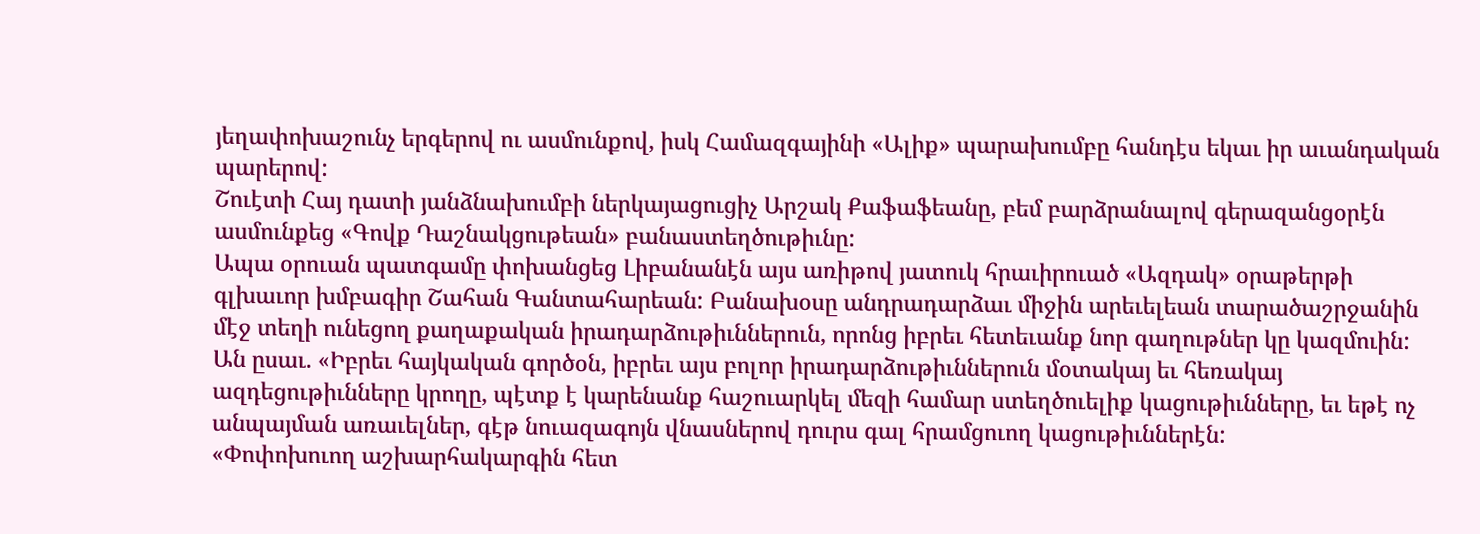յեղափոխաշունչ երգերով ու ասմունքով, իսկ Համազգայինի «Ալիք» պարախումբը հանդէս եկաւ իր աւանդական պարերով:
Շուէտի Հայ դատի յանձնախումբի ներկայացուցիչ Արշակ Քաֆաֆեանը, բեմ բարձրանալով գերազանցօրէն ասմունքեց «Գովք Դաշնակցութեան» բանաստեղծութիւնը:
Ապա օրուան պատգամը փոխանցեց Լիբանանէն այս առիթով յատուկ հրաւիրուած «Ազդակ» օրաթերթի գլխաւոր խմբագիր Շահան Գանտահարեան: Բանախօսը անդրադարձաւ միջին արեւելեան տարածաշրջանին մէջ տեղի ունեցող քաղաքական իրադարձութիւններուն, որոնց իբրեւ հետեւանք նոր գաղութներ կը կազմուին: Ան ըսաւ. «Իբրեւ հայկական գործօն, իբրեւ այս բոլոր իրադարձութիւններուն մօտակայ եւ հեռակայ ազդեցութիւնները կրողը, պէտք է կարենանք հաշուարկել մեզի համար ստեղծուելիք կացութիւնները, եւ եթէ ոչ անպայման առաւելներ, գէթ նուազագոյն վնասներով դուրս գալ հրամցուող կացութիւններէն:
«Փոփոխուող աշխարհակարգին հետ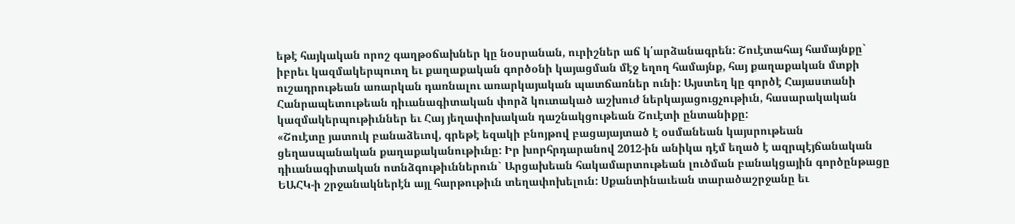եթէ հայկական որոշ գաղթօճախներ կը նօսրանան, ուրիշներ աճ կ՛արձանագրեն: Շուէտահայ համայնքը` իբրեւ կազմակերպուող եւ քաղաքական գործօնի կայացման մէջ եղող համայնք, հայ քաղաքական մտքի ուշադրութեան առարկան դառնալու առարկայական պատճառներ ունի: Այստեղ կը գործէ Հայաստանի Հանրապետութեան դիւանագիտական փորձ կուտակած աշխուժ ներկայացուցչութիւն, հասարակական կազմակերպութիւններ եւ Հայ յեղափոխական դաշնակցութեան Շուէտի ընտանիքը:
«Շուէտը յատուկ բանաձեւով, գրեթէ եզակի բնոյթով բացայայտած է օսմանեան կայսրութեան ցեղասպանական քաղաքականութիւնը: Իր խորհրդարանով 2012-ին անիկա դէմ եղած է ազրպէյճանական դիւանագիտական ոտնձգութիւններուն` Արցախեան հակամարտութեան լուծման բանակցային գործընթացը ԵԱՀԿ-ի շրջանակներէն այլ հարթութիւն տեղափոխելուն: Սքանտինաւեան տարածաշրջանը եւ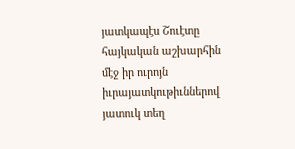յատկապէս Շուէտը հայկական աշխարհին մէջ իր ուրոյն իւրայատկութիւններով յատուկ տեղ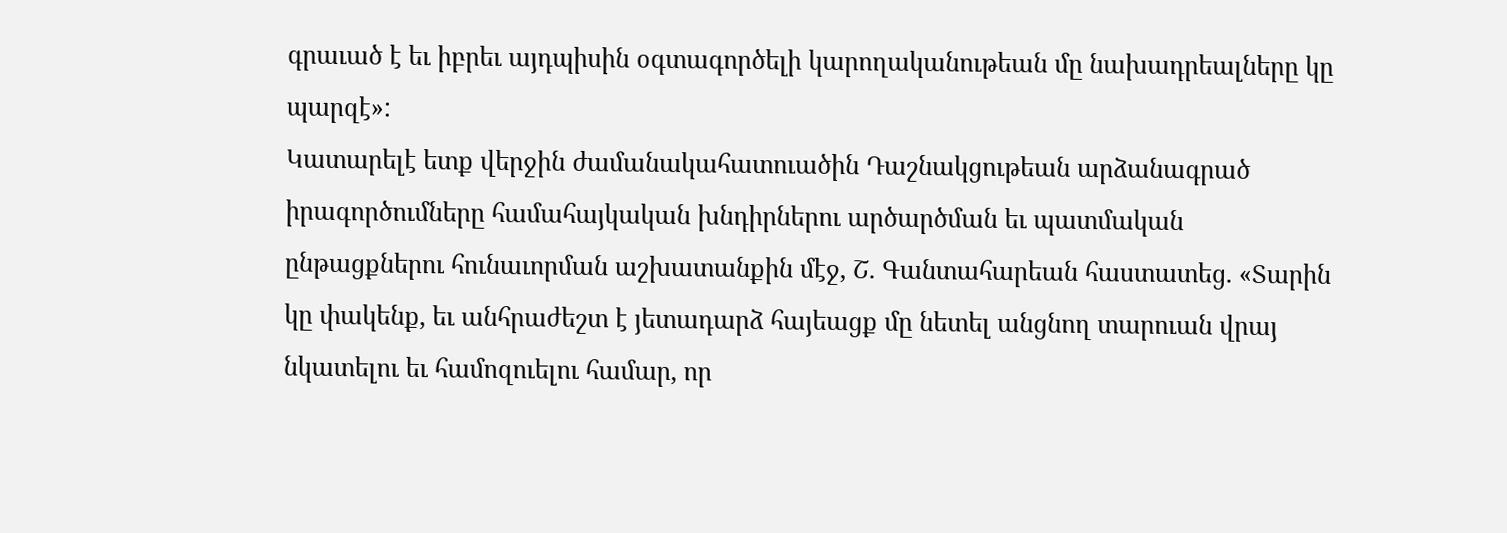գրաւած է եւ իբրեւ այդպիսին օգտագործելի կարողականութեան մը նախադրեալները կը պարզէ»:
Կատարելէ ետք վերջին ժամանակահատուածին Դաշնակցութեան արձանագրած իրագործումները համահայկական խնդիրներու արծարծման եւ պատմական ընթացքներու հունաւորման աշխատանքին մէջ, Շ. Գանտահարեան հաստատեց. «Տարին կը փակենք, եւ անհրաժեշտ է յետադարձ հայեացք մը նետել անցնող տարուան վրայ նկատելու եւ համոզուելու համար, որ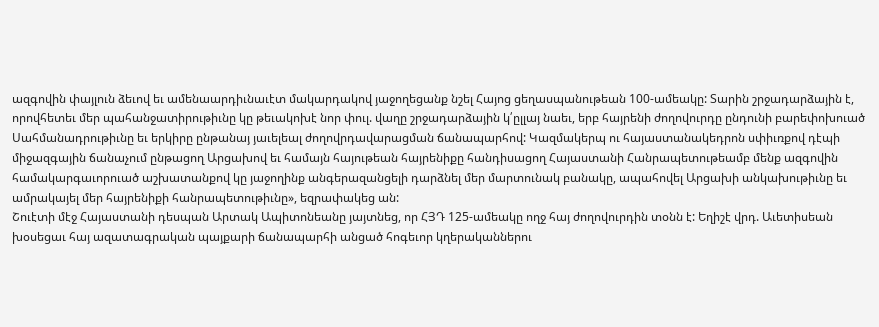ազգովին փայլուն ձեւով եւ ամենաարդիւնաւէտ մակարդակով յաջողեցանք նշել Հայոց ցեղասպանութեան 100-ամեակը: Տարին շրջադարձային է, որովհետեւ մեր պահանջատիրութիւնը կը թեւակոխէ նոր փուլ. վաղը շրջադարձային կ՛ըլլայ նաեւ, երբ հայրենի ժողովուրդը ընդունի բարեփոխուած Սահմանադրութիւնը եւ երկիրը ընթանայ յաւելեալ ժողովրդավարացման ճանապարհով: Կազմակերպ ու հայաստանակեդրոն սփիւռքով դէպի միջազգային ճանաչում ընթացող Արցախով եւ համայն հայութեան հայրենիքը հանդիսացող Հայաստանի Հանրապետութեամբ մենք ազգովին համակարգաւորուած աշխատանքով կը յաջողինք անգերազանցելի դարձնել մեր մարտունակ բանակը, ապահովել Արցախի անկախութիւնը եւ ամրակայել մեր հայրենիքի հանրապետութիւնը», եզրափակեց ան:
Շուէտի մէջ Հայաստանի դեսպան Արտակ Ապիտոնեանը յայտնեց, որ ՀՅԴ 125-ամեակը ողջ հայ ժողովուրդին տօնն է: Եղիշէ վրդ. Աւետիսեան խօսեցաւ հայ ազատագրական պայքարի ճանապարհի անցած հոգեւոր կղերականներու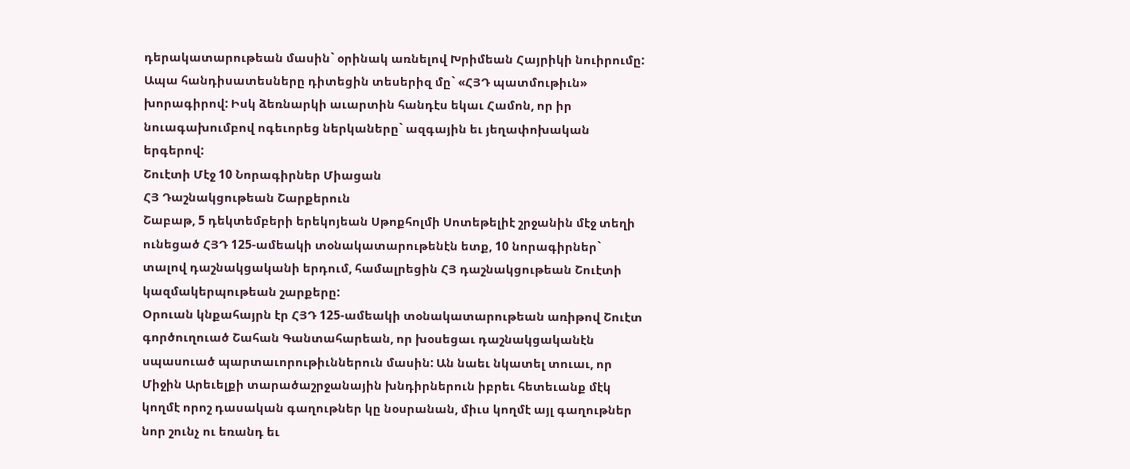դերակատարութեան մասին` օրինակ առնելով Խրիմեան Հայրիկի նուիրումը:
Ապա հանդիսատեսները դիտեցին տեսերիզ մը` «ՀՅԴ պատմութիւն» խորագիրով: Իսկ ձեռնարկի աւարտին հանդէս եկաւ Համոն, որ իր նուագախումբով ոգեւորեց ներկաները` ազգային եւ յեղափոխական երգերով:
Շուէտի Մէջ 10 Նորագիրներ Միացան
ՀՅ Դաշնակցութեան Շարքերուն
Շաբաթ, 5 դեկտեմբերի երեկոյեան Սթոքհոլմի Սոտեթելիէ շրջանին մէջ տեղի ունեցած ՀՅԴ 125-ամեակի տօնակատարութենէն ետք, 10 նորագիրներ` տալով դաշնակցականի երդում, համալրեցին ՀՅ դաշնակցութեան Շուէտի կազմակերպութեան շարքերը:
Օրուան կնքահայրն էր ՀՅԴ 125-ամեակի տօնակատարութեան առիթով Շուէտ գործուղուած Շահան Գանտահարեան, որ խօսեցաւ դաշնակցականէն սպասուած պարտաւորութիւններուն մասին: Ան նաեւ նկատել տուաւ, որ Միջին Արեւելքի տարածաշրջանային խնդիրներուն իբրեւ հետեւանք մէկ կողմէ որոշ դասական գաղութներ կը նօսրանան, միւս կողմէ այլ գաղութներ նոր շունչ ու եռանդ եւ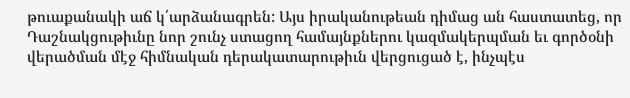թուաքանակի աճ կ՛արձանագրեն: Այս իրականութեան դիմաց ան հաստատեց, որ Դաշնակցութիւնը նոր շունչ ստացող համայնքներու կազմակերպման եւ գործօնի վերածման մէջ հիմնական դերակատարութիւն վերցուցած է, ինչպէս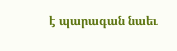է պարագան նաեւ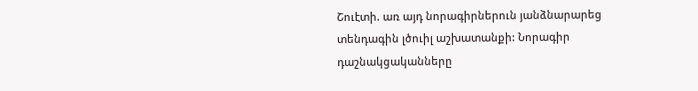Շուէտի. առ այդ նորագիրներուն յանձնարարեց տենդագին լծուիլ աշխատանքի: Նորագիր դաշնակցականները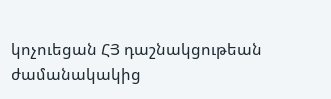կոչուեցան ՀՅ դաշնակցութեան ժամանակակից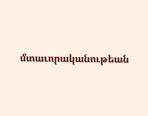մտաւորականութեան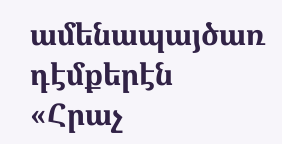ամենապայծառ դէմքերէն «Հրաչ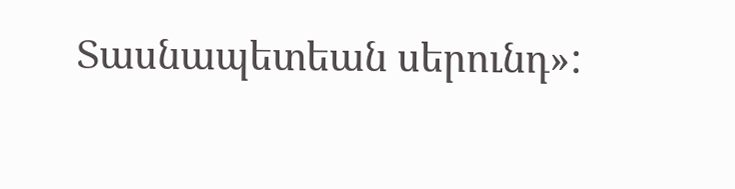Տասնապետեան սերունդ»: